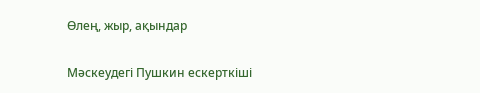Өлең, жыр, ақындар

Мәскеудегі Пушкин ескерткіші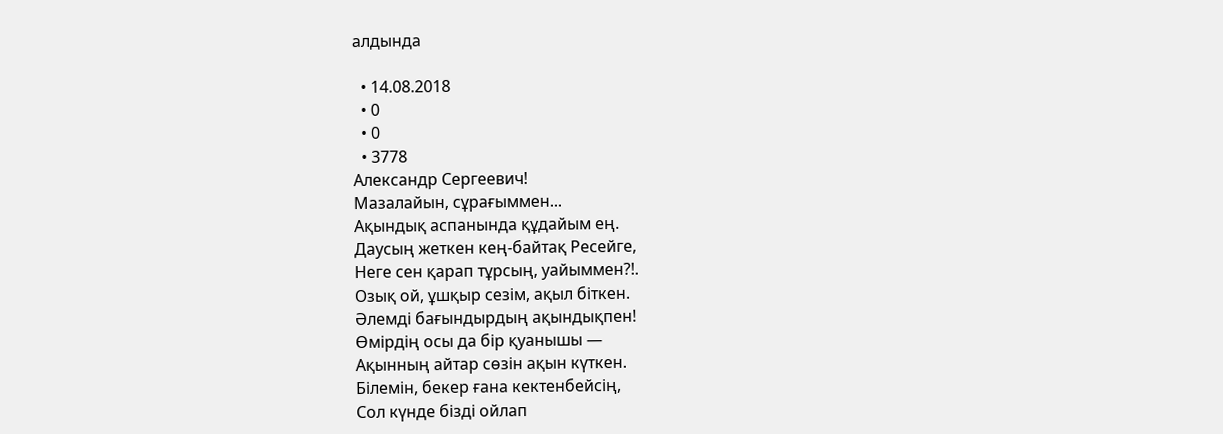алдында

  • 14.08.2018
  • 0
  • 0
  • 3778
Александр Сергеевич!
Мазалайын, сұрағыммен...
Ақындық аспанында құдайым ең.
Даусың жеткен кең-байтақ Ресейге,
Неге сен қарап тұрсың, уайыммен?!.
Озық ой, ұшқыр сезім, ақыл біткен.
Әлемді бағындырдың ақындықпен!
Өмірдің осы да бір қуанышы —
Ақынның айтар сөзін ақын күткен.
Білемін, бекер ғана кектенбейсің,
Сол күнде бізді ойлап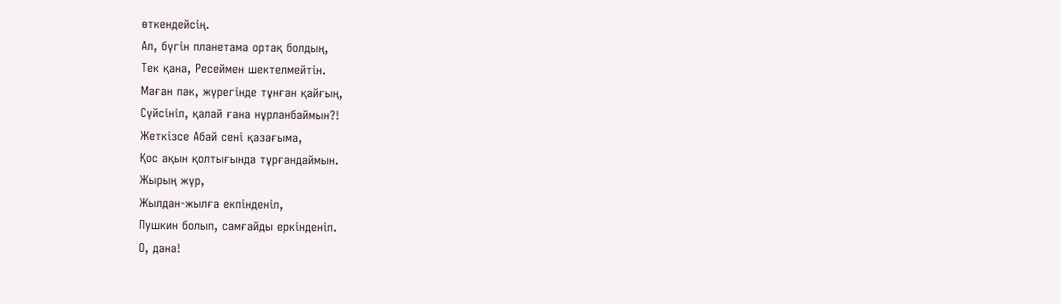өткендейсің.
Ал, бүгін планетама ортақ болдың,
Тек қана, Ресеймен шектелмейтін.
Маған пәк, жүрегінде тұнған қайғың,
Сүйсініп, қалай ғана нұрланбаймын?!
Жеткізсе Абай сені қазағыма,
Қос ақын қолтығында тұрғандаймын.
Жырың жүр,
Жылдан-жылға екпінденіп,
Пушкин болып, самғайды еркінденіп.
О, дана!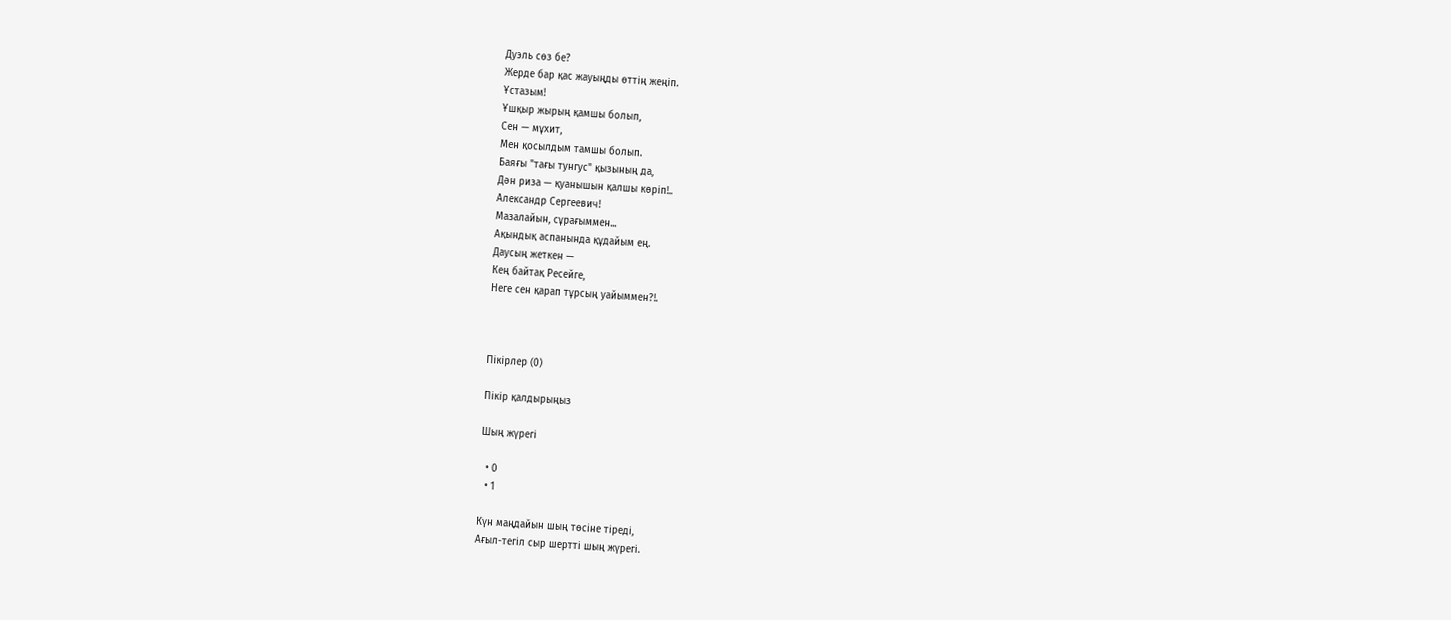Дуэль сөз бе?
Жерде бар қас жауыңды өттің жеңіп.
Ұстазым!
Ұшқыр жырың қамшы болып,
Сен — мұхит,
Мен қосылдым тамшы болып.
Баяғы "тағы тунгус" қызының да,
Дән риза — қуанышын қалшы көріп!..
Александр Сергеевич!
Мазалайын, сұрағыммен...
Ақындық аспанында құдайым ең.
Даусың жеткен —
Кең байтақ Ресейге,
Неге сен қарап тұрсың уайыммен?!.



Пікірлер (0)

Пікір қалдырыңыз

Шың жүрегі

  • 0
  • 1

Күн маңдайын шың төсіне тіреді,
Ағыл-тегіл сыр шертті шың жүрегі.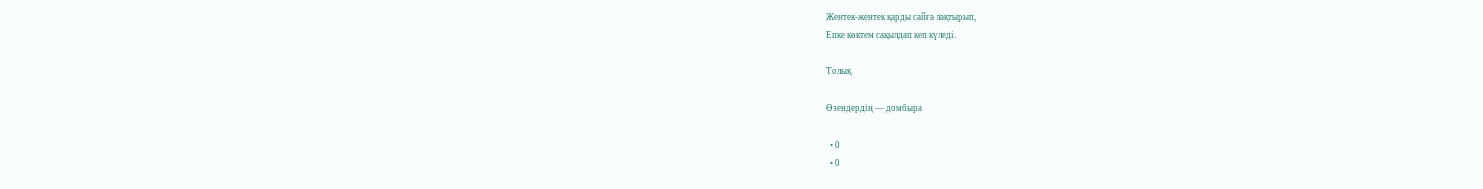Жентек-жентек қарды сайға лақтырып,
Епке көктем сақылдап кеп күледі.

Толық

Өзендердің — домбыра

  • 0
  • 0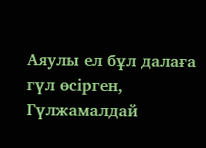Аяулы ел бұл далаға гүл өсірген,
Гүлжамалдай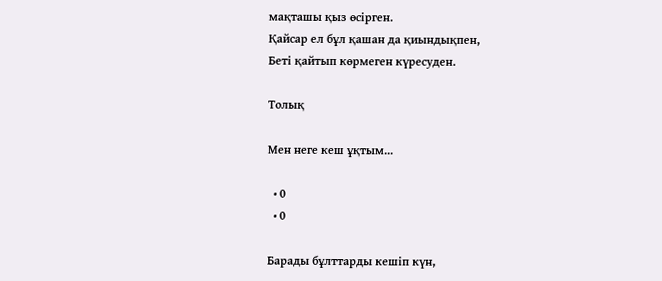мақташы қыз өсірген.
Қайсар ел бұл қашан да қиындықпен,
Беті қайтып көрмеген күресуден.

Толық

Мен неге кеш ұқтым...

  • 0
  • 0

Барады бұлттарды кешіп күн,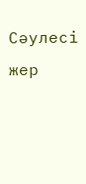Сәулесі жер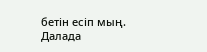бетін есіп мың.
Далада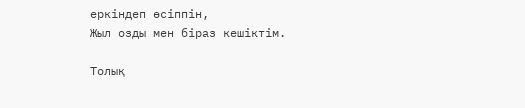еркіндеп өсіппін,
Жыл озды мен біраз кешіктім.

Толық